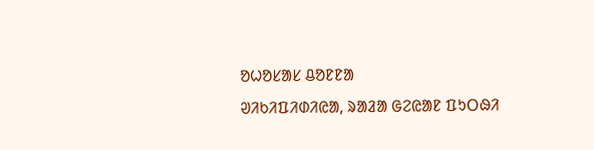ᱚᱦᱚᱥᱟᱥ ᱪᱚᱱᱱᱟ
ᱣᱤᱠᱤᱯᱤᱰᱤᱭᱟ, ᱨᱟᱲᱟ ᱜᱮᱭᱟᱱ ᱯᱩᱛᱷᱤ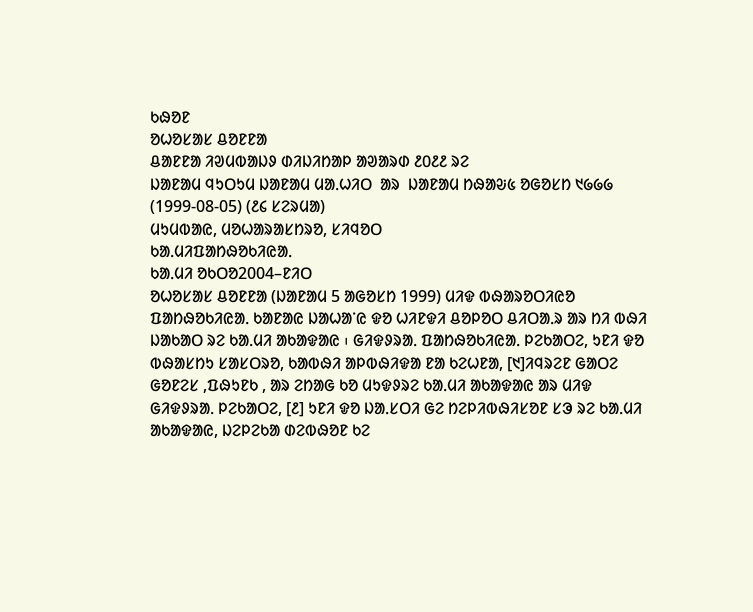ᱠᱷᱚᱱ
ᱚᱦᱚᱥᱟᱥ ᱪᱚᱱᱱᱟ
ᱪᱟᱱᱱᱟ ᱤᱣᱢᱵᱟᱡᱽ ᱰᱤᱡᱤᱴᱟᱞ ᱟᱣᱟᱨᱰ ᱒᱐᱒᱒ ᱨᱮ
ᱡᱟᱱᱟᱢ ᱧᱩᱛᱩᱢ ᱡᱟᱱᱟᱢ ᱢᱟᱹᱦᱤᱛ  ᱟᱨ  ᱡᱟᱱᱟᱢ ᱴᱷᱟᱶ᱕ ᱚᱜᱚᱥᱴ ᱑᱙᱙᱙ (1999-08-05) (᱒᱔ ᱥᱮᱨᱢᱟ)
ᱢᱩᱢᱵᱟᱭ, ᱢᱚᱦᱟᱨᱟᱥᱴᱨᱚ, ᱥᱤᱧᱚᱛ
ᱠᱟᱹᱢᱤᱯᱟᱴᱷᱚᱠᱤᱭᱟᱹ
ᱠᱟᱹᱢᱤ ᱚᱠᱛᱚ2004–ᱱᱤᱛ
ᱚᱦᱚᱥᱟᱥ ᱪᱚᱱᱱᱟ (ᱡᱟᱱᱟᱢ 5 ᱟᱜᱚᱥᱴ 1999) ᱢᱤᱫ ᱵᱷᱟᱨᱚᱛᱤᱭᱚ ᱯᱟᱴᱷᱚᱠᱤᱭᱟᱹ ᱠᱟᱱᱟᱭ ᱡᱟᱦᱟᱸᱭ ᱫᱚ ᱦᱤᱱᱫᱤ ᱪᱚᱞᱚᱛ ᱪᱤᱛᱟᱹᱨ ᱟᱨ ᱴᱤ ᱵᱷᱤ ᱡᱟᱠᱟᱛ ᱨᱮ ᱠᱟᱹᱢᱤ ᱟᱠᱟᱫᱟᱭ ᱾ ᱜᱤᱫᱽᱨᱟᱹ ᱯᱟᱴᱷᱚᱠᱤᱭᱟᱹ ᱞᱮᱠᱟᱛᱮ, ᱩᱱᱤ ᱫᱚ ᱵᱷᱟᱥᱴᱩ ᱥᱟᱥᱛᱨᱚ, ᱠᱟᱵᱷᱤ ᱟᱞᱵᱷᱤᱫᱟ ᱱᱟ ᱠᱮᱦᱱᱟ, [᱑]ᱤᱧᱨᱮᱱ ᱜᱟᱛᱮ ᱜᱚᱱᱮᱥ ,ᱯᱷᱩᱱᱠ , ᱟᱨ ᱮᱴᱟᱜ ᱠᱚ ᱢᱩᱫᱽᱨᱮ ᱠᱟᱹᱢᱤ ᱟᱠᱟᱫᱟᱭ ᱟᱨ ᱢᱤᱫ ᱜᱤᱫᱽᱨᱟᱹ ᱞᱮᱠᱟᱛᱮ, [᱒] ᱩᱱᱤ ᱫᱚ ᱡᱟᱹᱥᱛᱤ ᱜᱮ ᱴᱮᱞᱤᱵᱷᱤᱥᱚᱱ ᱥᱳ ᱨᱮ ᱠᱟᱹᱢᱤ ᱟᱠᱟᱫᱟᱭ, ᱡᱮᱞᱮᱠᱟ ᱰᱮᱵᱷᱚᱱ ᱠᱮ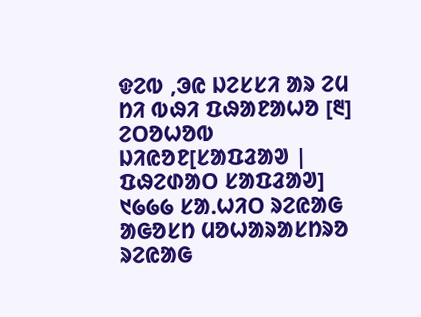ᱫᱮᱵ ,ᱳᱭ ᱡᱮᱥᱥᱤ ᱟᱨ ᱮᱢ ᱴᱤ ᱵᱷᱤ ᱯᱷᱟᱱᱟᱦᱚ [᱓]
ᱮᱛᱚᱦᱚᱵ ᱡᱤᱭᱚᱱ[ᱥᱟᱯᱲᱟᱣ | ᱯᱷᱮᱰᱟᱛ ᱥᱟᱯᱲᱟᱣ]
᱑᱙᱙᱙ ᱥᱟᱹᱦᱤᱛ ᱨᱮᱭᱟᱜ ᱟᱜᱚᱥᱴ ᱢᱚᱦᱟᱨᱟᱥᱴᱨᱚ ᱨᱮᱭᱟᱜ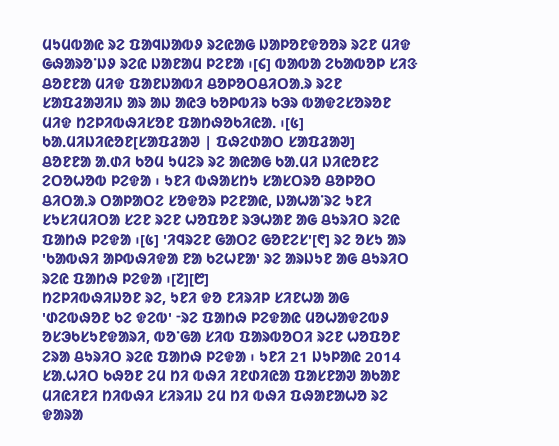ᱢᱩᱢᱵᱟᱭ ᱨᱮ ᱯᱟᱧᱡᱟᱵᱽ ᱨᱮᱭᱟᱜ ᱡᱟᱞᱚᱱᱫᱚᱚᱨ ᱨᱮᱱ ᱢᱤᱫ ᱜᱷᱟᱨᱚᱸᱡᱽ ᱨᱮᱭ ᱡᱟᱱᱟᱢ ᱞᱮᱱᱟ ᱾[᱔] ᱵᱟᱵᱟ ᱮᱠᱟᱵᱚᱞ ᱥᱤᱝ ᱪᱚᱱᱱᱟ ᱢᱤᱫ ᱯᱟᱱᱡᱟᱵᱤ ᱪᱚᱞᱚᱛᱪᱤᱛᱟᱹᱨ ᱨᱮᱱ ᱥᱟᱯᱲᱟᱣᱤᱡ ᱟᱨ ᱟᱡ ᱟᱭᱳ ᱠᱚᱞᱵᱤᱨ ᱠᱳᱨ ᱵᱟᱫᱮᱥᱚᱨᱚᱱ ᱢᱤᱫ ᱴᱮᱞᱤᱵᱷᱤᱥᱚᱱ ᱯᱟᱴᱷᱚᱠᱤᱭᱟᱹ ᱾[᱕]
ᱠᱟᱹᱢᱤᱡᱤᱭᱚᱱ[ᱥᱟᱯᱲᱟᱣ | ᱯᱷᱮᱰᱟᱛ ᱥᱟᱯᱲᱟᱣ]
ᱪᱚᱱᱱᱟ ᱟᱹᱰᱤ ᱠᱚᱢ ᱩᱢᱮᱨ ᱨᱮ ᱟᱭᱟᱜ ᱠᱟᱹᱢᱤ ᱡᱤᱭᱚᱱᱮ ᱮᱛᱚᱦᱚᱵ ᱞᱮᱫᱟ ᱾ ᱩᱱᱤ ᱵᱷᱟᱥᱴᱩ ᱥᱟᱥᱛᱨᱚ ᱪᱚᱞᱚᱛ ᱪᱤᱛᱟᱹᱨ ᱛᱟᱞᱟᱛᱮ ᱥᱚᱫᱚᱨ ᱞᱮᱱᱟᱭ, ᱡᱟᱦᱟᱸᱨᱮ ᱩᱱᱤ ᱥᱩᱥᱤᱢᱤᱛᱟ ᱥᱮᱱ ᱨᱮᱱ ᱦᱚᱯᱚᱱ ᱨᱳᱦᱟᱱ ᱟᱜ ᱪᱩᱨᱤᱛ ᱨᱮᱭ ᱯᱟᱴᱷ ᱞᱮᱫᱟ ᱾[᱕] 'ᱤᱧᱨᱮᱱ ᱜᱟᱛᱮ ᱜᱚᱱᱮᱥ'[᱖] ᱨᱮ ᱚᱥᱩ ᱟᱨ 'ᱠᱟᱵᱷᱤ ᱟᱞᱵᱷᱤᱫᱟ ᱱᱟ ᱠᱮᱦᱱᱟ' ᱨᱮ ᱟᱨᱡᱩᱱ ᱟᱜ ᱪᱩᱨᱤᱛ ᱨᱮᱭ ᱯᱟᱴᱷ ᱞᱮᱫᱟ ᱾[᱗][᱘]
ᱴᱮᱞᱤᱵᱷᱤᱡᱚᱱ ᱨᱮ, ᱩᱱᱤ ᱫᱚ ᱱᱤᱨᱤᱞ ᱥᱤᱱᱦᱟ ᱟᱜ 'ᱰᱮᱵᱷᱚᱱ ᱠᱮ ᱫᱮᱵ' ᱼᱨᱮ ᱯᱟᱴᱷ ᱞᱮᱫᱟᱭ ᱢᱚᱦᱟᱫᱮᱵᱽ ᱚᱥᱳᱠᱥᱩᱱᱫᱟᱨᱤ, ᱵᱚᱸᱜᱟ ᱥᱤᱵ ᱯᱟᱨᱵᱚᱛᱤ ᱨᱮᱱ ᱦᱚᱯᱚᱱ ᱮᱨᱟ ᱪᱩᱨᱤᱛ ᱨᱮᱭ ᱯᱟᱴᱷ ᱞᱮᱫᱟ ᱾ ᱩᱱᱤ 21 ᱡᱩᱞᱟᱭ 2014 ᱥᱟᱹᱦᱤᱛ ᱠᱷᱚᱱ ᱮᱢ ᱴᱤ ᱵᱷᱤ ᱤᱱᱰᱤᱭᱟ ᱯᱟᱥᱱᱟᱣ ᱟᱠᱟᱱ ᱢᱤᱭᱤᱱᱤ ᱴᱤᱵᱷᱤ ᱥᱤᱨᱤᱡ ᱮᱢ ᱴᱤ ᱵᱷᱤ ᱯᱷᱟᱱᱟᱦᱚ ᱨᱮ ᱫᱟᱨᱟ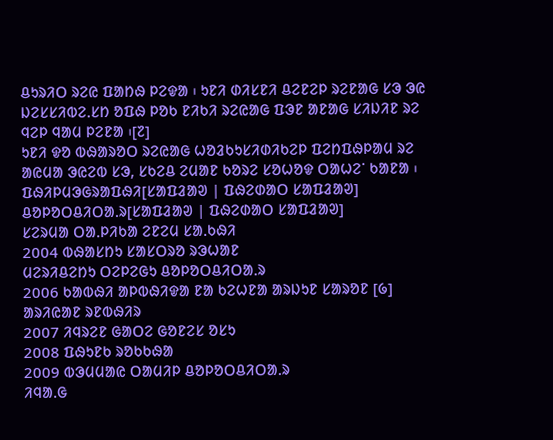ᱪᱩᱨᱤᱛ ᱨᱮᱭ ᱯᱟᱴᱷ ᱞᱮᱫᱟ ᱾ ᱩᱱᱤ ᱰᱤᱥᱱᱤ ᱪᱮᱱᱮᱞ ᱨᱮᱱᱟᱜ ᱥᱳ ᱳᱭ ᱡᱮᱥᱥᱤᱵᱮᱹᱥᱴ ᱚᱯᱷ ᱞᱚᱠ ᱱᱤᱠᱤ ᱨᱮᱭᱟᱜ ᱯᱳᱱ ᱟᱱᱟᱜ ᱥᱤᱡᱤᱱ ᱨᱮ ᱧᱮᱞ ᱧᱟᱢ ᱞᱮᱱᱟ ᱾[᱗]
ᱩᱱᱤ ᱫᱚ ᱵᱷᱟᱨᱚᱛ ᱨᱮᱭᱟᱜ ᱦᱚᱲᱠᱩᱥᱤᱰᱤᱠᱮᱞ ᱯᱮᱴᱯᱷᱞᱟᱢ ᱨᱮ ᱟᱭᱢᱟ ᱳᱭᱮᱵ ᱥᱳ, ᱥᱠᱮᱪ ᱮᱢᱟᱱ ᱠᱚᱨᱮ ᱥᱚᱦᱚᱫ ᱛᱟᱦᱮᱸ ᱠᱟᱱᱟ ᱾
ᱯᱷᱤᱞᱢᱳᱜᱨᱟᱯᱷᱤ[ᱥᱟᱯᱲᱟᱣ | ᱯᱷᱮᱰᱟᱛ ᱥᱟᱯᱲᱟᱣ]
ᱪᱚᱞᱚᱛᱪᱤᱛᱟᱹᱨ[ᱥᱟᱯᱲᱟᱣ | ᱯᱷᱮᱰᱟᱛ ᱥᱟᱯᱲᱟᱣ]
ᱥᱮᱨᱢᱟ ᱛᱟᱹᱞᱤᱠᱟ ᱮᱱᱮᱢ ᱥᱟᱹᱠᱷᱤ
2004 ᱵᱷᱟᱥᱴᱩ ᱥᱟᱥᱛᱨᱚ ᱨᱳᱦᱟᱱ
ᱢᱮᱨᱤᱪᱮᱴᱩ ᱛᱮᱞᱮᱜᱩ ᱪᱚᱞᱚᱛᱪᱤᱛᱟᱹᱨ
2006 ᱠᱟᱵᱷᱤ ᱟᱞᱵᱷᱤᱫᱟ ᱱᱟ ᱠᱮᱦᱱᱟ ᱟᱨᱡᱩᱱ ᱥᱟᱨᱚᱱ [᱙]
ᱟᱨᱤᱭᱟᱱ ᱨᱱᱵᱷᱤᱨ
2007 ᱤᱧᱨᱮᱱ ᱜᱟᱛᱮ ᱜᱚᱱᱮᱥ ᱚᱥᱩ
2008 ᱯᱷᱩᱱᱠ ᱨᱚᱠᱠᱷᱟ
2009 ᱵᱳᱢᱢᱟᱭ ᱛᱟᱢᱤᱞ ᱪᱚᱞᱚᱛᱪᱤᱛᱟᱹᱨ
ᱤᱧᱟᱹᱜ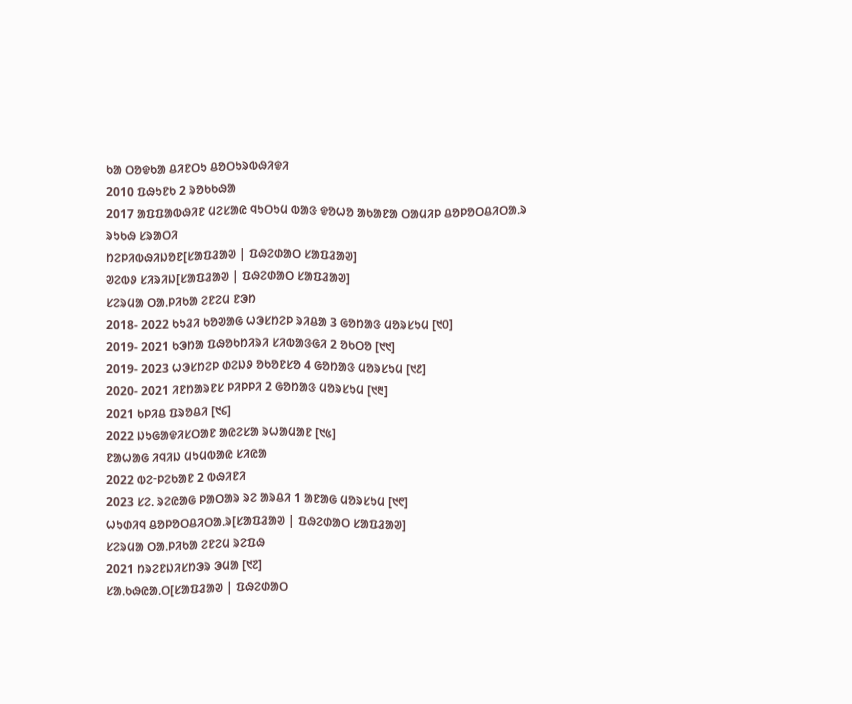ᱠᱟ ᱛᱚᱫᱠᱟ ᱪᱤᱱᱛᱩ ᱪᱚᱛᱩᱨᱵᱷᱤᱫᱤ
2010 ᱯᱷᱩᱱᱠ 2 ᱨᱚᱠᱠᱷᱟ
2017 ᱟᱯᱯᱟᱵᱷᱤᱱ ᱢᱮᱥᱟᱭ ᱧᱩᱛᱩᱢ ᱵᱟᱝ ᱫᱚᱦᱚ ᱟᱠᱟᱱᱟ ᱛᱟᱢᱤᱞ ᱪᱚᱞᱚᱛᱪᱤᱛᱟᱹᱨ
ᱨᱩᱠᱷ ᱥᱨᱟᱛᱤ
ᱴᱮᱞᱤᱵᱷᱤᱡᱚᱱ[ᱥᱟᱯᱲᱟᱣ | ᱯᱷᱮᱰᱟᱛ ᱥᱟᱯᱲᱟᱣ]
ᱣᱮᱵᱽ ᱥᱤᱨᱤᱡ[ᱥᱟᱯᱲᱟᱣ | ᱯᱷᱮᱰᱟᱛ ᱥᱟᱯᱲᱟᱣ]
ᱥᱮᱨᱢᱟ ᱛᱟᱹᱞᱤᱠᱟ ᱮᱱᱮᱢ ᱱᱳᱴ
2018- 2022 ᱠᱩᱲᱤ ᱠᱚᱣᱟᱜ ᱦᱳᱥᱴᱮᱞ ᱨᱤᱪᱟ 3 ᱜᱚᱴᱟᱝ ᱢᱚᱨᱥᱩᱢ [᱑᱐]
2019- 2021 ᱠᱳᱴᱟ ᱯᱷᱚᱠᱴᱤᱨᱤ ᱥᱤᱵᱟᱝᱜᱤ 2 ᱚᱠᱛᱚ [᱑᱑]
2019- 2023 ᱦᱳᱥᱴᱮᱞ ᱰᱮᱡᱽ ᱚᱠᱚᱱᱥᱚ 4 ᱜᱚᱴᱟᱝ ᱢᱚᱨᱥᱩᱢ [᱑᱒]
2020- 2021 ᱤᱱᱴᱟᱨᱱᱥ ᱞᱤᱞᱞᱤ 2 ᱜᱚᱴᱟᱝ ᱢᱚᱨᱥᱩᱢ [᱑᱓]
2021 ᱠᱞᱤᱪ ᱯᱨᱚᱪᱤ [᱑᱔]
2022 ᱡᱩᱜᱟᱫᱤᱥᱛᱟᱱ ᱟᱭᱮᱥᱟ ᱨᱦᱟᱢᱟᱱ [᱑᱕]
ᱱᱟᱦᱟᱜ ᱤᱧᱤᱡ ᱢᱩᱢᱵᱟᱭ ᱥᱤᱭᱟ
2022 ᱵᱮᱼᱞᱮᱠᱟᱱ 2 ᱵᱷᱤᱱᱤ
2023 ᱥᱮᱹ ᱨᱮᱭᱟᱜ ᱞᱟᱛᱟᱨ ᱨᱮ ᱟᱨᱪᱤ 1 ᱟᱱᱟᱜ ᱢᱚᱨᱥᱩᱢ [᱑᱖]
ᱦᱩᱰᱤᱧ ᱪᱚᱞᱚᱛᱪᱤᱛᱟᱹᱨ[ᱥᱟᱯᱲᱟᱣ | ᱯᱷᱮᱰᱟᱛ ᱥᱟᱯᱲᱟᱣ]
ᱥᱮᱨᱢᱟ ᱛᱟᱹᱞᱤᱠᱟ ᱮᱱᱮᱢ ᱨᱮᱯᱷ
2021 ᱴᱨᱮᱱᱡᱤᱥᱴᱳᱨ ᱳᱢᱟ [᱑᱗]
ᱥᱟᱹᱠᱷᱭᱟᱹᱛ[ᱥᱟᱯᱲᱟᱣ | ᱯᱷᱮᱰᱟᱛ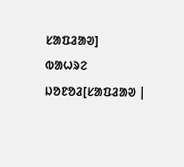ᱥᱟᱯᱲᱟᱣ]
ᱵᱟᱦᱨᱮ ᱡᱚᱱᱚᱲ[ᱥᱟᱯᱲᱟᱣ |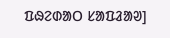ᱯᱷᱮᱰᱟᱛ ᱥᱟᱯᱲᱟᱣ]